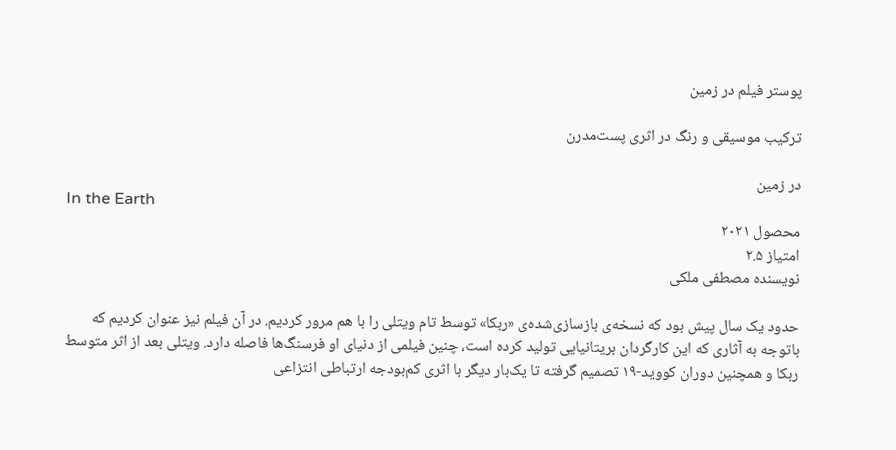پوستر فیلم در زمین

ترکیب موسیقی و رنگ در اثری پست‌مدرن

در زمین
In the Earth
محصول ۲۰۲۱
امتیاز ۲.۵
نویسنده مصطفی ملکی

حدود یک سال پیش بود که نسخه‌ی بازسازی‌شده‌ی «ربکا» توسط تام ویتلی را با هم مرور کردیم. در آن فیلم نیز عنوان کردیم که با‌توجه به آثاری که این کارگردان بریتانیایی تولید کرده است، چنین فیلمی از دنیای او فرسنگ‌ها فاصله دارد. ویتلی بعد از اثر متوسط ربکا و همچنین دوران کووید-۱۹ تصمیم گرفته تا یک‌بار دیگر با اثری کم‌بودجه ارتباطی انتزاعی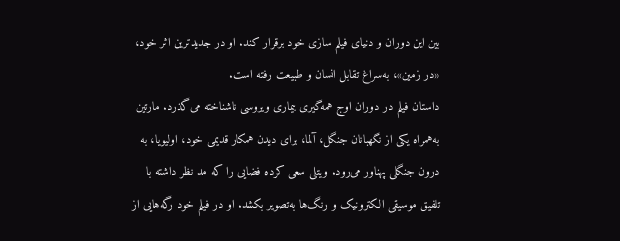بین این دوران و دنیای فیلم سازی خود برقرار کند. او در جدیدترین اثر خود، «در زمین»، به‌سراغ تقابل انسان و طبیعت رفته است.
داستان فیلم در دوران اوج همه‌گیری بیماری ویروسی ناشناخته می‌گذرد. مارتین به‌همراه یکی از نگهبانان جنگل، آلما، برای دیدن همکار قدیمی خود، اولیویا، به درون جنگلی پهناور می‌رود. ویتلی سعی کرده فضایی را که مد نظر داشته با تلفیق موسیقی الکترونیک و رنگ‌ها به‌تصویر بکشد. او در فیلم خود رگه‌هایی از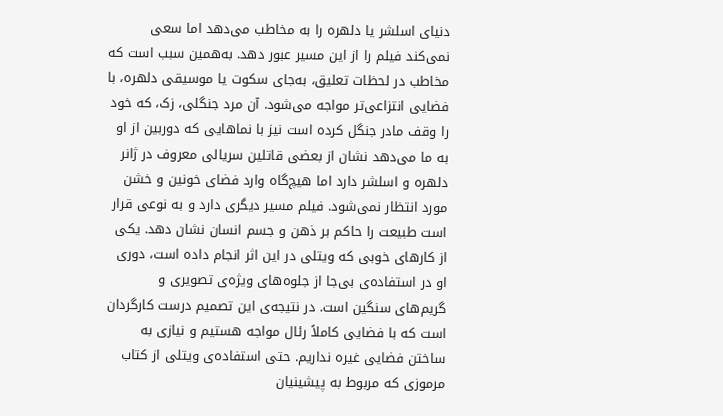دنیای اسلشر یا دلهره را به مخاطب می‌دهد اما سعی نمی‌کند فیلم را از این مسیر عبور دهد. به‌همین سبب است که مخاطب در لحظات تعلیق، به‌جای سکوت یا موسیقی دلهره، با فضایی انتزاعی‌تر مواجه می‌شود. آن مرد جنگلی، زک، که خود را وقف مادر جنگل کرده است نیز با نماهایی که دوربین از او به ما می‌دهد نشان از بعضی قاتلین سریالی معروف در ژانر دلهره و اسلشر دارد اما هیچ‌گاه وارد فضای خونین و خشن مورد انتظار نمی‌شود. فیلم مسیر دیگری دارد و به نوعی قرار است طبیعت را حاکم بر ذهن و جسم انسان نشان دهد. یکی از کارهای خوبی که ویتلی در این اثر انجام داده است، دوری او در استفاده‌ی بی‌جا از جلوه‌های ویژه‌ی تصویری و گریم‌های سنگین است. در نتیجه‌ی این تصمیم درست کارگردان است که با فضایی کاملاً رئال مواجه هستیم و نیازی به ساختن فضایی غیره نداریم. حتی استفاده‌ی ویتلی از کتاب مرموزی که مربوط به پیشینیان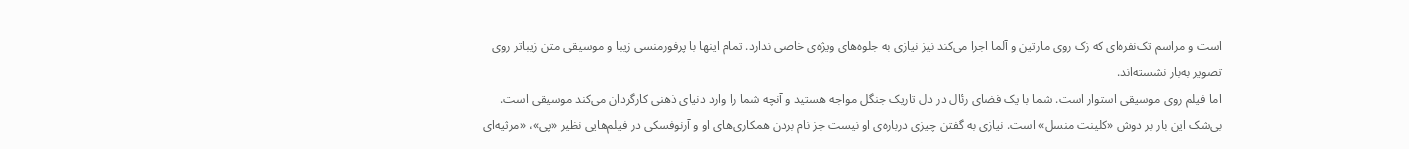است و مراسم تک‌نفره‌ای که زک روی مارتین و آلما اجرا می‌کند نیز نیازی به جلوه‌های ویژه‌ی خاصی ندارد. تمام اینها با پرفورمنسی زیبا و موسیقی متن زیباتر روی تصویر به‌بار نشسته‌اند.
اما فیلم روی موسیقی استوار است. شما با یک فضای رئال در دل تاریک جنگل مواجه هستید و آنچه شما را وارد دنیای ذهنی کارگردان می‌کند موسیقی است. بی‌شک این بار بر دوش «کلینت منسل» است. نیازی به گفتن چیزی درباره‌ی او نیست جز نام بردن همکاری‌های او و آرنوفسکی در فیلم‌هایی نظیر «پی»، «مرثیه‌ای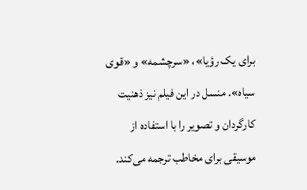برای یک رؤیا»، «سرچشمه» و «قوی سیاه». منسل در این فیلم نیز ذهنیت کارگردان و تصویر را با استفاده از موسیقی برای مخاطب ترجمه می‌کند.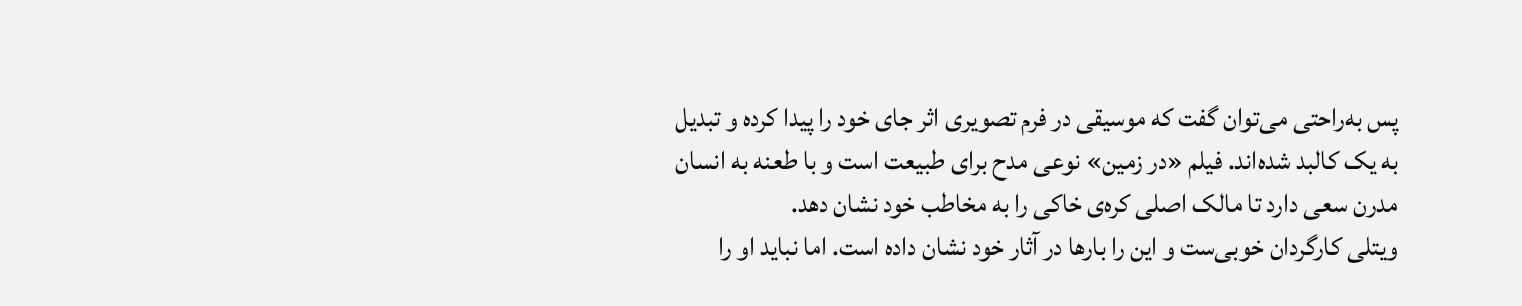پس به‌راحتی می‌توان گفت که موسیقی در فرم تصویری اثر جای خود را پیدا کرده و تبدیل به یک کالبد شده‌اند. فیلم «در زمین» نوعی مدح برای طبیعت است و با طعنه به انسان مدرن سعی دارد تا مالک اصلی کره‌ی خاکی را به مخاطب خود نشان دهد.
ویتلی کارگردان خوبی‌ست و این را بارها در آثار خود نشان داده است. اما نباید او را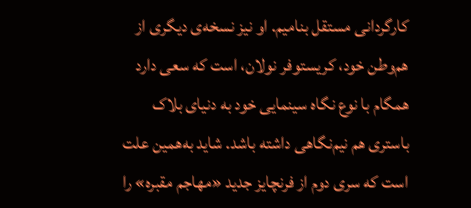کارگردانی مستقل بنامیم. او نیز نسخه‌ی دیگری از هم‌وطن خود، کریستوفر نولان، است که سعی دارد همگام با نوع نگاه سینمایی خود به دنیای بلاک باستری هم نیم‌نگاهی داشته باشد. شاید به‌همین علت است که سری دوم از فرنچایز جدید «مهاجم مقبره» را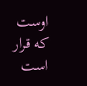اوست که قرار است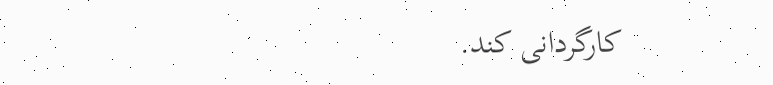کارگردانی کند.